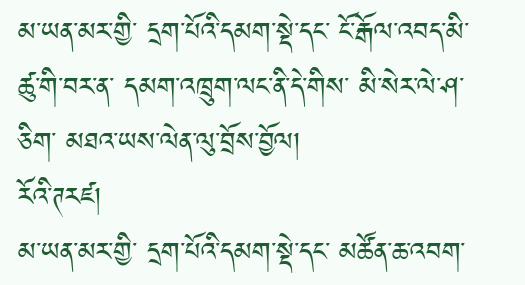མ་ཡན་མར་གྱི་ དྲག་པོའི་དམག་སྡེ་དང་ ངོ་རྒོལ་འབད་མི་ཚུ་གི་བར་ན་ དམག་འཁྲུག་ལང་ནི་དེ་གིས་ མི་སེར་ལེ་ཤ་ཅིག་ མཐའ་ཡས་ལེན་ལུ་བྲོས་བྱོལ།
རོའི་ཊརཛ།
མ་ཡན་མར་གྱི་ དྲག་པོའི་དམག་སྡེ་དང་ མཚོན་ཆ་འབག་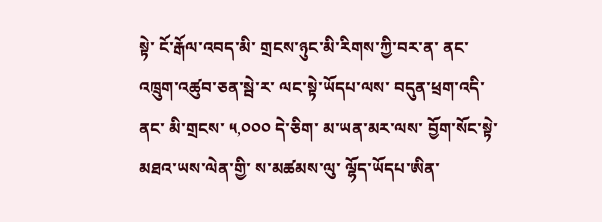སྟེ་ ངོ་རྒོལ་འབད་མི་ གྲངས་ཉུང་མི་རིགས་ཀྱི་བར་ན་ ནང་འཁྲུག་འཚུབ་ཅན་སྦེ་ར་ ལང་སྟེ་ཡོདཔ་ལས་ བདུན་ཕྲག་འདི་ནང་ མི་གྲངས་ ༥,༠༠༠ དེ་ཅིག་ མ་ཡན་མར་ལས་ བྱོག་སོང་སྟེ་ མཐའ་ཡས་ལེན་གྱི་ ས་མཚམས་ལུ་ ལྷོད་ཡོདཔ་ཨིན་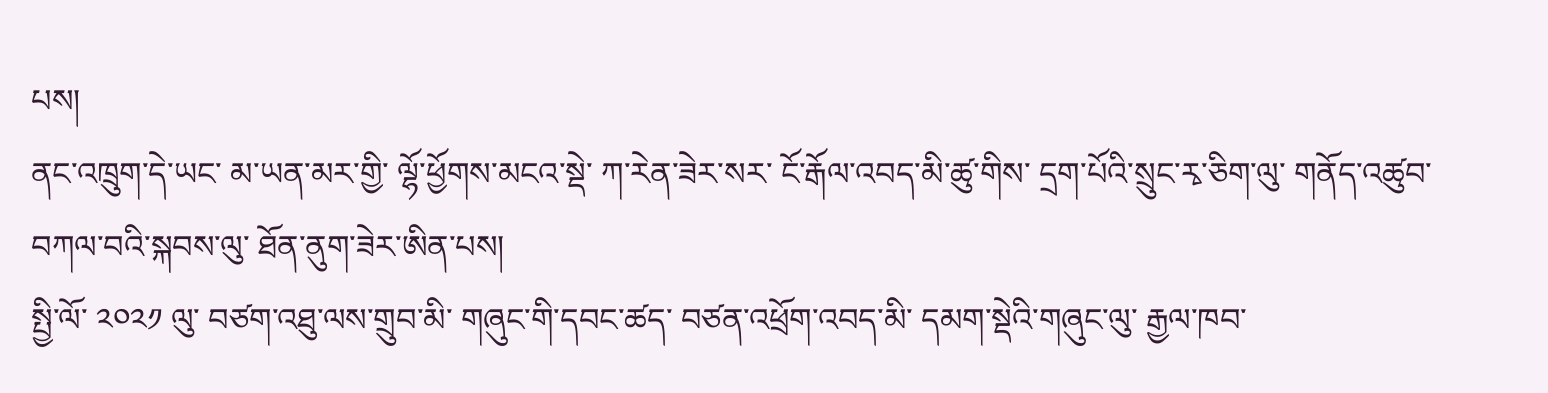པས།
ནང་འཁྲུག་དེ་ཡང་ མ་ཡན་མར་གྱི་ ལྷོ་ཕྱོགས་མངའ་སྡེ་ ཀ་རེན་ཟེར་སར་ ངོ་རྒོལ་འབད་མི་ཚུ་གིས་ དྲག་པོའི་སྲུང་རྭ་ཅིག་ལུ་ གནོད་འཚུབ་བཀལ་བའི་སྐབས་ལུ་ ཐོན་ནུག་ཟེར་ཨིན་པས།
སྤྱི་ལོ་ ༢༠༢༡ ལུ་ བཙག་འཐུ་ལས་གྲུབ་མི་ གཞུང་གི་དབང་ཚད་ བཙན་འཕྲོག་འབད་མི་ དམག་སྡེའི་གཞུང་ལུ་ རྒྱལ་ཁབ་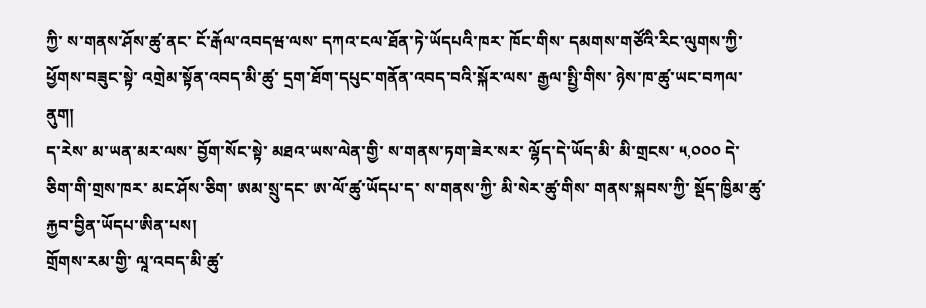ཀྱི་ ས་གནས་ཤོས་ཚུ་ནང་ ངོ་རྒོལ་འབདཝ་ལས་ དཀའ་ངལ་ཐོན་ཏེ་ཡོདཔའི་ཁར་ ཁོང་གིས་ དམགས་གཙོའི་རིང་ལུགས་ཀྱི་ ཕྱོགས་བཟུང་སྟེ་ འགྲེམ་སྟོན་འབད་མི་ཚུ་ དྲག་ཐོག་དཔུང་གནོན་འབད་བའི་སྐོར་ལས་ རྒྱལ་སྤྱི་གིས་ ཉེས་ཁ་ཚུ་ཡང་བཀལ་ནུག།
ད་རེས་ མ་ཡན་མར་ལས་ བྱོག་སོང་སྟེ་ མཐའ་ཡས་ལེན་གྱི་ ས་གནས་ཏག་ཟེར་སར་ ལྷོད་དེ་ཡོད་མི་ མི་གྲངས་ ༥,༠༠༠ དེ་ཅིག་གི་གྲས་ཁར་ མང་ཤོས་ཅིག་ ཨམ་སྲུ་དང་ ཨ་ལོ་ཚུ་ཡོདཔ་ད་ ས་གནས་ཀྱི་ མི་སེར་ཚུ་གིས་ གནས་སྐབས་ཀྱི་ སྡོད་ཁྱིམ་ཚུ་ རྐྱབ་བྱིན་ཡོདཔ་ཨིན་པས།
གྲོགས་རམ་གྱི་ ལཱ་འབད་མི་ཚུ་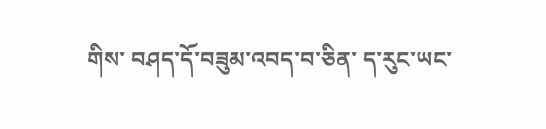གིས་ བཤད་དོ་བཟུམ་འབད་བ་ཅིན་ ད་རུང་ཡང་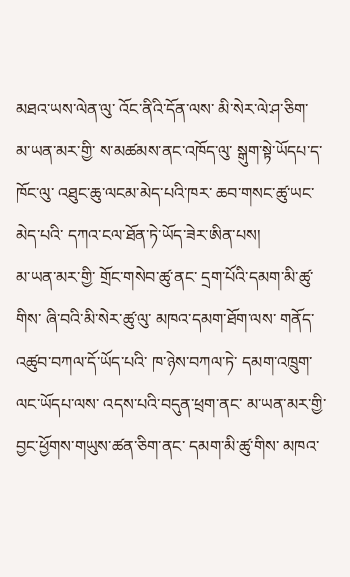མཐའ་ཡས་ལེན་ལུ་ འོང་ནིའི་དོན་ལས་ མི་སེར་ལེ་ཤ་ཅིག་ མ་ཡན་མར་གྱི་ ས་མཚམས་ནང་འཁོད་ལུ་ སྒུག་སྟེ་ཡོདཔ་ད་ ཁོང་ལུ་ འཐུང་ཆུ་ལངམ་མེད་པའི་ཁར་ ཆབ་གསང་ཚུ་ཡང་མེད་པའི་ དཀའ་ངལ་ཐོན་ཏེ་ཡོད་ཟེར་ཨིན་པས།
མ་ཡན་མར་གྱི་ གྲོང་གསེབ་ཚུ་ནང་ དྲག་པོའི་དམག་མི་ཚུ་གིས་ ཞི་བའི་མི་སེར་ཚུ་ལུ་ མཁའ་དམག་ཐོག་ལས་ གནོད་འཚུབ་བཀལ་དོ་ཡོད་པའི་ ཁ་ཉེས་བཀལ་ཏེ་ དམག་འཁྲུག་ལང་ཡོདཔ་ལས་ འདས་པའི་བདུན་ཕྲག་ནང་ མ་ཡན་མར་གྱི་ བྱང་ཕྱོགས་གཡུས་ཚན་ཅིག་ནང་ དམག་མི་ཚུ་གིས་ མཁའ་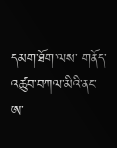དམག་ཐོག་ལས་ གནོད་འཚུབ་བཀལ་མིའི་ནང་ ཨ་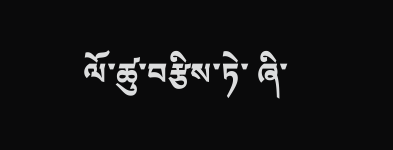ལོ་ཚུ་བརྩིས་ཏེ་ ཞི་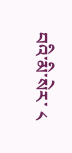བའི་མི་སེར་ ༨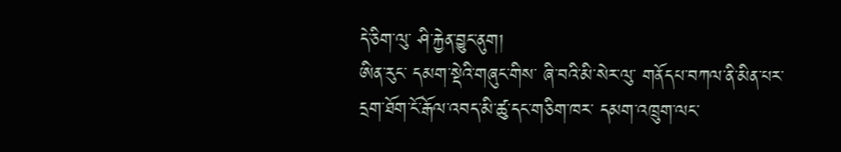དེ་ཅིག་ལུ་ ཤི་རྐྱེན་བྱུང་ནུག།
ཨིན་རུང་ དམག་སྡེའི་གཞུང་གིས་ ཞི་བའི་མི་སེར་ལུ་ གནོདཔ་བཀལ་ནི་མིན་པར་ དྲག་ཐོག་ངོ་རྒོལ་འབད་མི་ཚུ་དང་གཅིག་ཁར་ དམག་འཁྲུག་ལང་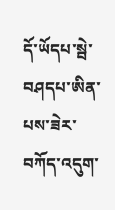དོ་ཡོདཔ་སྦེ་ བཤདཔ་ཨིན་པས་ཟེར་ བཀོད་འདུག་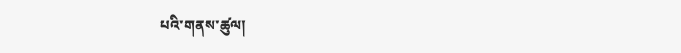པའི་གནས་ཚུལ།